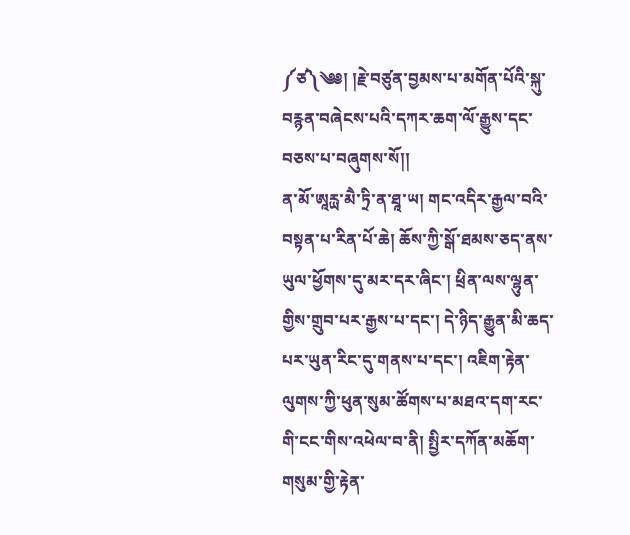༼ཙ༽༄༅། །རྗེ་བཙུན་བྱམས་པ་མགོན་པོའི་སྐུ་བརྙན་བཞེངས་པའི་དཀར་ཆག་ལོ་རྒྱུས་དང་བཅས་པ་བཞུགས་སོ།།
ན་མོ་ཨཱརྻ་མཻ་ཏྲི་ན་ཐཱ་ཡ། གང་འདིར་རྒྱལ་བའི་བསྟན་པ་རིན་པོ་ཆེ། ཆོས་ཀྱི་སྒོ་ཐམས་ཅད་ནས་ཡུལ་ཕྱོགས་དུ་མར་དར་ཞིང་། ཕྲིན་ལས་ལྷུན་གྱིས་གྲུབ་པར་རྒྱས་པ་དང་། དེ་ཉིད་རྒྱུན་མི་ཆད་པར་ཡུན་རིང་དུ་གནས་པ་དང་། འཇིག་རྟེན་ལུགས་ཀྱི་ཕུན་སུམ་ཚོགས་པ་མཐའ་དག་རང་གི་ངང་གིས་འཕེལ་བ་ནི། སྤྱིར་དཀོན་མཆོག་གསུམ་གྱི་རྟེན་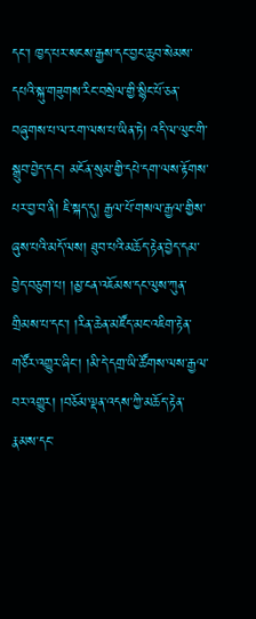དང་། ཁྱད་པར་སངས་རྒྱས་དང་བྱང་ཆུབ་སེམས་དཔའི་སྐུ་གཟུགས་རིང་བསྲེལ་གྱི་སྙིང་པོ་ཅན་བཞུགས་པ་ལ་རག་ལས་པ་ཡིན་ཏེ། འདི་ལ་ལུང་གི་སྒྲུབ་བྱེད་དང་། མངོན་སུམ་གྱི་དཔེ་དག་ལས་རྟོགས་པར་བྱ་བ་ནི། ཇི་སྐད་དུ། རྒྱལ་པོ་གསལ་རྒྱལ་གྱིས་ཞུས་པའི་མདོ་ལས། ཐུབ་པའི་མཆོད་རྟེན་བྱེད་དམ་བྱེད་བཅུག་པ། །མྱ་ངན་འཇོམས་དང་ལུས་ཀུན་གྲིམས་པ་དང་། །རིན་ཆེན་མཛོད་མང་འཇིག་རྟེན་གཙོར་འགྱུར་ཞིང་། །མི་དེ་དགྲ་ཡི་ཚོགས་ལས་རྒྱལ་བར་འགྱུར། །བཅོམ་ལྡན་འདས་ཀྱི་མཆོད་རྟེན་རྣམས་དང་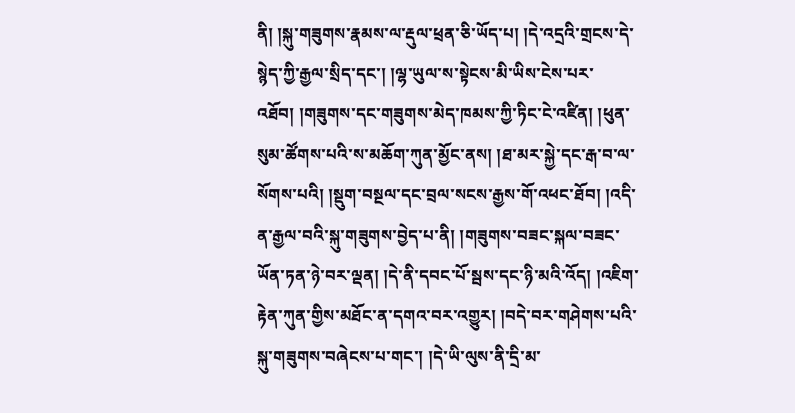ནི། །སྐུ་གཟུགས་རྣམས་ལ་རྡུལ་ཕྲན་ཅི་ཡོད་པ། །དེ་འདྲའི་གྲངས་དེ་སྙེད་ཀྱི་རྒྱལ་སྲིད་དང་། །ལྷ་ཡུལ་ས་སྟེངས་མི་ཡིས་ངེས་པར་འཐོབ། །གཟུགས་དང་གཟུགས་མེད་ཁམས་ཀྱི་ཏིང་ངེ་འཛིན། །ཕུན་སུམ་ཚོགས་པའི་ས་མཆོག་ཀུན་མྱོང་ནས། །ཐ་མར་སྐྱེ་དང་རྒ་བ་ལ་སོགས་པའི། །སྡུག་བསྔལ་དང་བྲལ་སངས་རྒྱས་གོ་འཕང་ཐོབ། །འདི་ན་རྒྱལ་བའི་སྐུ་གཟུགས་བྱེད་པ་ནི། །གཟུགས་བཟང་སྐལ་བཟང་ཡོན་ཏན་ཉེ་བར་ལྡན། །དེ་ནི་དབང་པོ་སྦས་དང་ཉི་མའི་འོད། །འཇིག་རྟེན་ཀུན་གྱིས་མཐོང་ན་དགའ་བར་འགྱུར། །བདེ་བར་གཤེགས་པའི་སྐུ་གཟུགས་བཞེངས་པ་གང་། །དེ་ཡི་ལུས་ནི་དྲི་མ་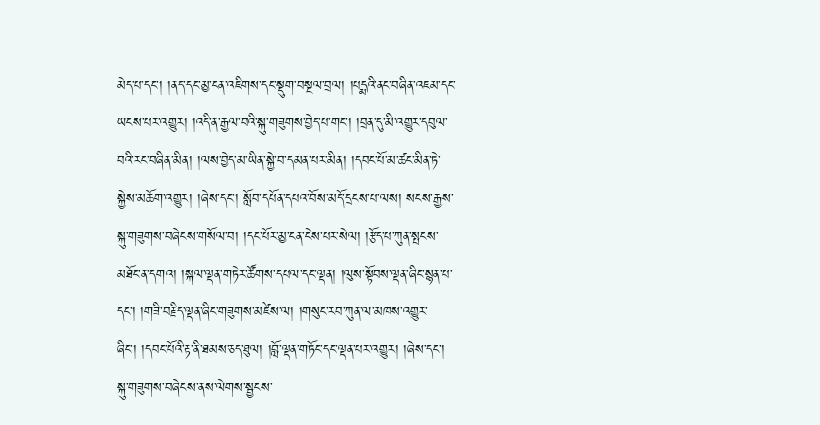མེད་པ་དང་། །ནད་དང་མྱ་ངན་འཇིགས་དང་སྡུག་བསྔལ་བྲལ། །པདྨའི་ནང་བཞིན་འཇམ་དང་ཡངས་པར་འགྱུར། །འདི་ན་རྒྱལ་བའི་སྐུ་གཟུགས་བྱེད་པ་གང་། །བྲན་དུ་མི་འགྱུར་དབུལ་བའི་རང་བཞིན་མིན། །ལས་བྱེད་མ་ཡིན་སྐྱེ་བ་དམན་པར་མིན། །དབང་པོ་མ་ཚང་མིན་ཏེ་སྐྱེས་མཆོག་འགྱུར། །ཞེས་དང་། སློབ་དཔོན་དཔའ་བོས་མདོ་དྲངས་པ་ལས། སངས་རྒྱས་སྐུ་གཟུགས་བཞེངས་གསོལ་བ། །དང་པོར་མྱ་ངན་ངེས་པར་སེལ། །རྩོད་པ་ཀུན་སྤངས་མཐོང་ན་དགའ། །སྐལ་ལྡན་གཏེར་ཚོགས་དཔལ་དང་ལྡན། །ལུས་སྟོབས་ལྡན་ཞིང་སྙན་པ་དང་། །གཟི་བརྗིད་ལྡན་ཞིང་གཟུགས་མཛེས་ལ། །གསུང་རབ་ཀུན་ལ་མཁས་འགྱུར་ཞིང་། །དབང་པོའི་རྟ་ནི་ཐམས་ཅད་ཐུལ། །བློ་ལྡན་གཏོང་དང་ལྡན་པར་འགྱུར། །ཞེས་དང་། སྐུ་གཟུགས་བཞེངས་ནས་ལེགས་སྦྱངས་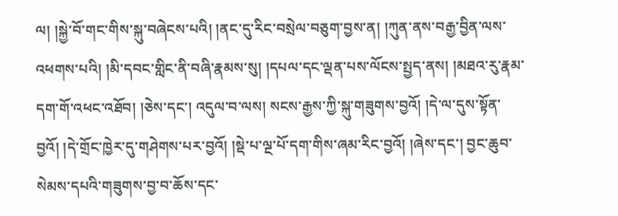ལ། །སྐྱེ་བོ་གང་གིས་སྐུ་བཞེངས་པའི། །ནང་དུ་རིང་བསྲེལ་བཅུག་བྱས་ན། །ཀུན་ནས་བརྒྱ་བྱིན་ལས་འཕགས་པའི། །མི་དབང་གླིང་ནི་བཞི་རྣམས་སུ། །དཔལ་དང་ལྡན་པས་ལོངས་སྤྱད་ནས། །མཐའ་རུ་རྣམ་དག་གོ་འཕང་འཐོབ། །ཅེས་དང་། འདུལ་བ་ལས། སངས་རྒྱས་ཀྱི་སྐུ་གཟུགས་བྱའོ། །དེ་ལ་དུས་སྟོན་བྱའོ། །དེ་གྲོང་ཁྱེར་དུ་གཤེགས་པར་བྱའོ། །སྡེ་པ་ལྔ་པོ་དག་གིས་ཞམ་རིང་བྱའོ། །ཞེས་དང་། བྱང་ཆུབ་སེམས་དཔའི་གཟུགས་བྱ་བ་ཆོས་དང་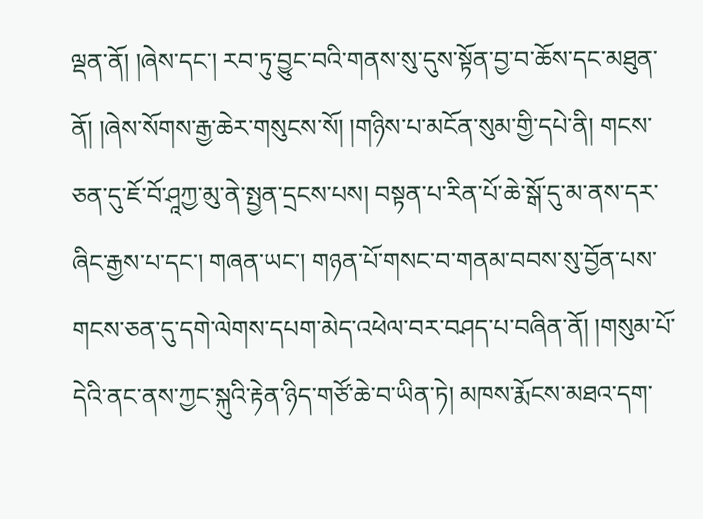ལྡན་ནོ། །ཞེས་དང་། རབ་ཏུ་བྱུང་བའི་གནས་སུ་དུས་སྟོན་བྱ་བ་ཆོས་དང་མཐུན་ནོ། །ཞེས་སོགས་རྒྱ་ཆེར་གསུངས་སོ། །གཉིས་པ་མངོན་སུམ་གྱི་དཔེ་ནི། གངས་ཅན་དུ་ཇོ་བོ་ཤཱཀྱ་མུ་ནེ་སྤྱན་དྲངས་པས། བསྟན་པ་རིན་པོ་ཆེ་སྒོ་དུ་མ་ནས་དར་ཞིང་རྒྱས་པ་དང་། གཞན་ཡང་། གཉན་པོ་གསང་བ་གནམ་བབས་སུ་བྱོན་པས་གངས་ཅན་དུ་དགེ་ལེགས་དཔག་མེད་འཕེལ་བར་བཤད་པ་བཞིན་ནོ། །གསུམ་པོ་དེའི་ནང་ནས་ཀྱང་སྐུའི་རྟེན་ཉིད་གཙོ་ཆེ་བ་ཡིན་ཏེ། མཁས་རྨོངས་མཐའ་དག་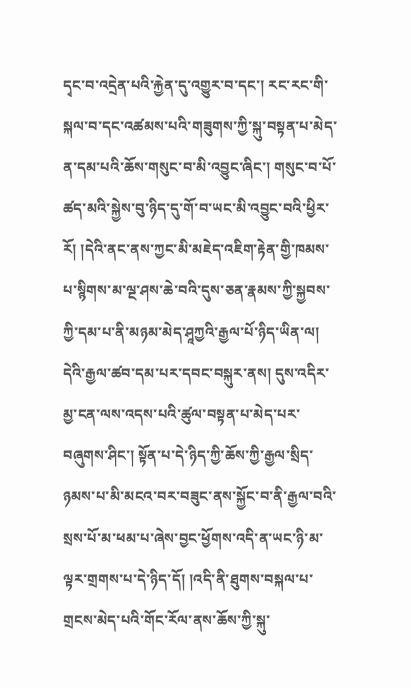དྭང་བ་འདྲེན་པའི་རྐྱེན་དུ་འགྱུར་བ་དང་། རང་རང་གི་སྐལ་བ་དང་འཚམས་པའི་གཟུགས་ཀྱི་སྐུ་བསྟན་པ་མེད་ན་དམ་པའི་ཆོས་གསུང་བ་མི་འབྱུང་ཞིང་། གསུང་བ་པོ་ཚད་མའི་སྐྱེས་བུ་ཉིད་དུ་གོ་བ་ཡང་མི་འབྱུང་བའི་ཕྱིར་རོ། །དེའི་ནང་ནས་ཀྱང་མི་མཇེད་འཇིག་རྟེན་གྱི་ཁམས་པ་སྙིགས་མ་ལྔ་ཤས་ཆེ་བའི་དུས་ཅན་རྣམས་ཀྱི་སྐྱབས་ཀྱི་དམ་པ་ནི་མཉམ་མེད་ཤཱཀྱའི་རྒྱལ་པོ་ཉིད་ཡིན་ལ། དེའི་རྒྱལ་ཚབ་དམ་པར་དབང་བསྐུར་ནས། དུས་འདིར་མྱ་ངན་ལས་འདས་པའི་ཚུལ་བསྟན་པ་མེད་པར་བཞུགས་ཤིང་། སྟོན་པ་དེ་ཉིད་ཀྱི་ཆོས་ཀྱི་རྒྱལ་སྲིད་ཉམས་པ་མི་མངའ་བར་བཟུང་ནས་སྐྱོང་བ་ནི་རྒྱལ་བའི་སྲས་པོ་མ་ཕམ་པ་ཞེས་བྱང་ཕྱོགས་འདི་ན་ཡང་ཉི་མ་ལྟར་གྲགས་པ་དེ་ཉིད་དོ། །འདི་ནི་ཐུགས་བསྐལ་པ་གྲངས་མེད་པའི་གོང་རོལ་ནས་ཆོས་ཀྱི་སྐུ་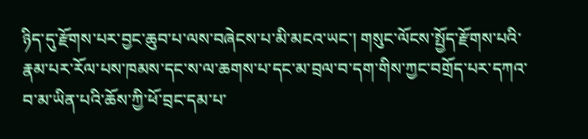ཉིད་དུ་རྫོགས་པར་བྱང་ཆུབ་པ་ལས་བཞེངས་པ་མི་མངའ་ཡང་། གསུང་ལོངས་སྤྱོད་རྫོགས་པའི་རྣམ་པར་རོལ་པས་ཁམས་དང་ས་ལ་ཆགས་པ་དང་མ་བྲལ་བ་དག་གིས་ཀྱང་བགྲོད་པར་དཀའ་བ་མ་ཡིན་པའི་ཆོས་ཀྱི་ཕོ་བྲང་དམ་པ་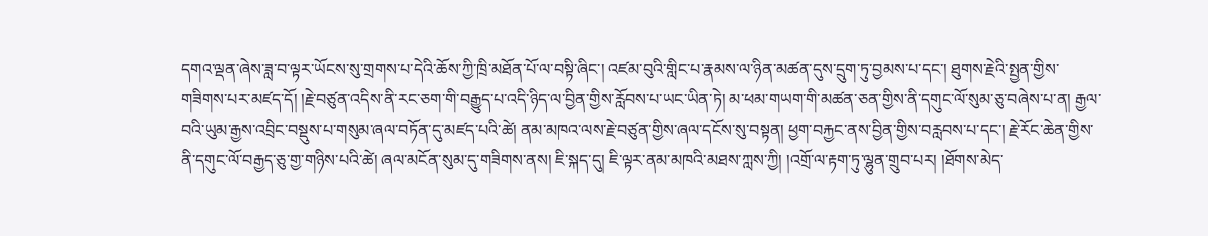དགའ་ལྡན་ཞེས་ཟླ་བ་ལྟར་ཡོངས་སུ་གྲགས་པ་དེའི་ཆོས་ཀྱི་ཁྲི་མཐོན་པོ་ལ་བསྟི་ཞིང་། འཛམ་བུའི་གླིང་པ་རྣམས་ལ་ཉིན་མཚན་དུས་དྲུག་ཏུ་བྱམས་པ་དང་། ཐུགས་རྗེའི་སྤྱན་གྱིས་གཟིགས་པར་མཛད་དོ། །རྗེ་བཙུན་འདིས་ནི་རང་ཅག་གི་བརྒྱུད་པ་འདི་ཉིད་ལ་བྱིན་གྱིས་རློབས་པ་ཡང་ཡིན་ཏེ། མ་ཕམ་གཡག་གི་མཚན་ཅན་གྱིས་ནི་དགུང་ལོ་སུམ་ཅུ་བཞེས་པ་ན། རྒྱལ་བའི་ཡུམ་རྒྱས་འབྲིང་བསྡུས་པ་གསུམ་ཞལ་བཏོན་དུ་མཛད་པའི་ཚེ། ནམ་མཁའ་ལས་རྗེ་བཙུན་གྱིས་ཞལ་དངོས་སུ་བསྟན། ཕྱག་བརྐྱང་ནས་བྱིན་གྱིས་བརླབས་པ་དང་། རྗེ་རོང་ཆེན་གྱིས་ནི་དགུང་ལོ་བརྒྱད་ཅུ་གྱ་གཉིས་པའི་ཚེ། ཞལ་མངོན་སུམ་དུ་གཟིགས་ནས། ཇི་སྐད་དུ། ཇི་ལྟར་ནམ་མཁའི་མཐས་ཀླས་ཀྱི། །འགྲོ་ལ་རྟག་ཏུ་ལྷུན་གྲུབ་པར། །ཐོགས་མེད་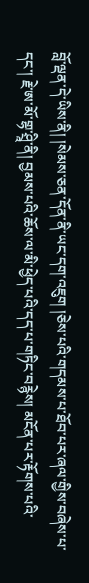བློ་ལྡན་དེ་ཡིས་ནི། །སེམས་ཅན་དོན་ནི་ཡང་དག་འཇུག །ཅེས་པའི་གདམས་པ་ཐོབ་པར་ཞལ་གྱིས་བཞེས་པ་དང་། རྗེ་ཨ་མོ་གྷ་ཤྲཱི་ནི། བྱམས་པའི་ཆོས་ལ་མི་ཕྱེད་པའི་དད་པ་གཏིང་བརྙེས། མངོན་པར་རྟོགས་པའི་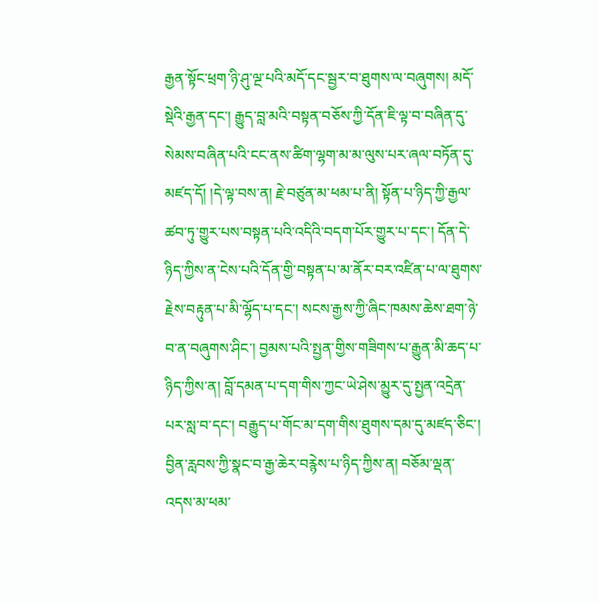རྒྱན་སྟོང་ཕྲག་ཉི་ཤུ་ལྔ་པའི་མདོ་དང་སྦྱར་བ་ཐུགས་ལ་བཞུགས། མདོ་སྡེའི་རྒྱན་དང་། རྒྱུད་བླ་མའི་བསྟན་བཅོས་ཀྱི་དོན་ཇི་ལྟ་བ་བཞིན་དུ་སེམས་བཞིན་པའི་ངང་ནས་ཚིག་ལྷག་མ་མ་ལུས་པར་ཞལ་བཏོན་དུ་མཛད་དོ། །དེ་ལྟ་བས་ན། རྗེ་བཙུན་མ་ཕམ་པ་ནི། སྟོན་པ་ཉིད་ཀྱི་རྒྱལ་ཚབ་ཏུ་གྱུར་པས་བསྟན་པའི་འདིའི་བདག་པོར་གྱུར་པ་དང་། དོན་དེ་ཉིད་ཀྱིས་ན་ངེས་པའི་དོན་གྱི་བསྟན་པ་མ་ནོར་བར་འཛིན་པ་ལ་ཐུགས་རྗེས་བརྟུན་པ་མི་ལྷོད་པ་དང་། སངས་རྒྱས་ཀྱི་ཞིང་ཁམས་ཆེས་ཐག་ཉེ་བ་ན་བཞུགས་ཤིང་། བྱམས་པའི་སྤྱན་གྱིས་གཟིགས་པ་རྒྱུན་མི་ཆད་པ་ཉིད་ཀྱིས་ན། བློ་དམན་པ་དག་གིས་ཀྱང་ཡེ་ཤེས་མྱུར་དུ་སྤྱན་འདྲེན་པར་སླ་བ་དང་། བརྒྱུད་པ་གོང་མ་དག་གིས་ཐུགས་དམ་དུ་མཛད་ཅིང་། བྱིན་རླབས་ཀྱི་སྣང་བ་རྒྱ་ཆེར་བརྙེས་པ་ཉིད་ཀྱིས་ན། བཅོམ་ལྡན་འདས་མ་ཕམ་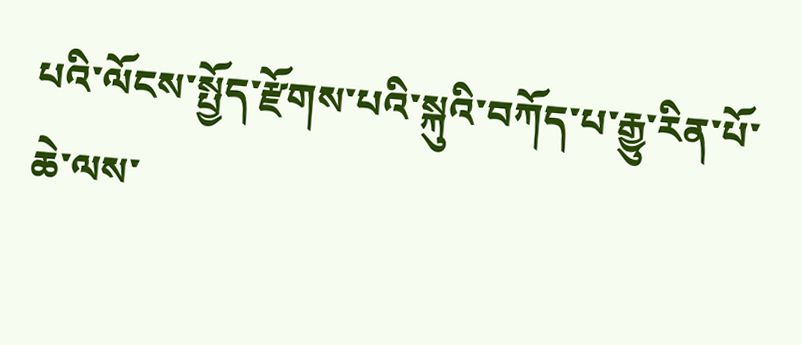པའི་ལོངས་སྤྱོད་རྫོགས་པའི་སྐུའི་བཀོད་པ་རྒྱུ་རིན་པོ་ཆེ་ལས་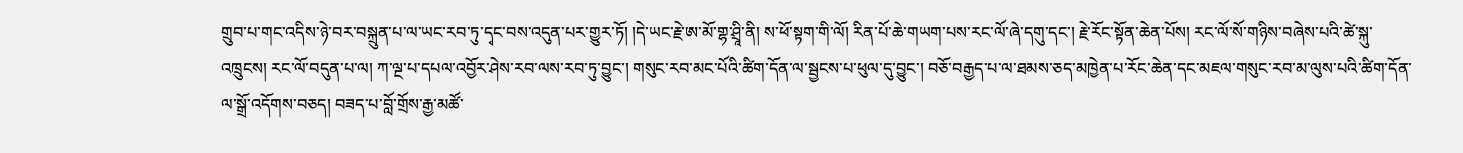གྲུབ་པ་གང་འདིས་ཉེ་བར་བསྐྲུན་པ་ལ་ཡང་རབ་ཏུ་དྭང་བས་འདུན་པར་གྱུར་ཏོ། །དེ་ཡང་རྗེ་ཨ་མོ་གྷ་ཤྲཱི་ནི། ས་ཕོ་སྟག་གི་ལོ། རིན་པོ་ཆེ་གཡག་པས་རང་ལོ་ཞེ་དགུ་དང་། རྗེ་རོང་སྟོན་ཆེན་པོས། རང་ལོ་སོ་གཉིས་བཞེས་པའི་ཚེ་སྐུ་འཁྲུངས། རང་ལོ་བདུན་པ་ལ། ཀ་ལྔ་པ་དཔལ་འབྱོར་ཤེས་རབ་ལས་རབ་ཏུ་བྱུང་། གསུང་རབ་མང་པོའི་ཚིག་དོན་ལ་སྦྱངས་པ་ཕུལ་དུ་བྱུང་། བཅོ་བརྒྱད་པ་ལ་ཐམས་ཅད་མཁྱེན་པ་རོང་ཆེན་དང་མཇལ་གསུང་རབ་མ་ལུས་པའི་ཚིག་དོན་ལ་སྒྲོ་འདོགས་བཅད། བཟད་པ་བློ་གྲོས་རྒྱ་མཚོ་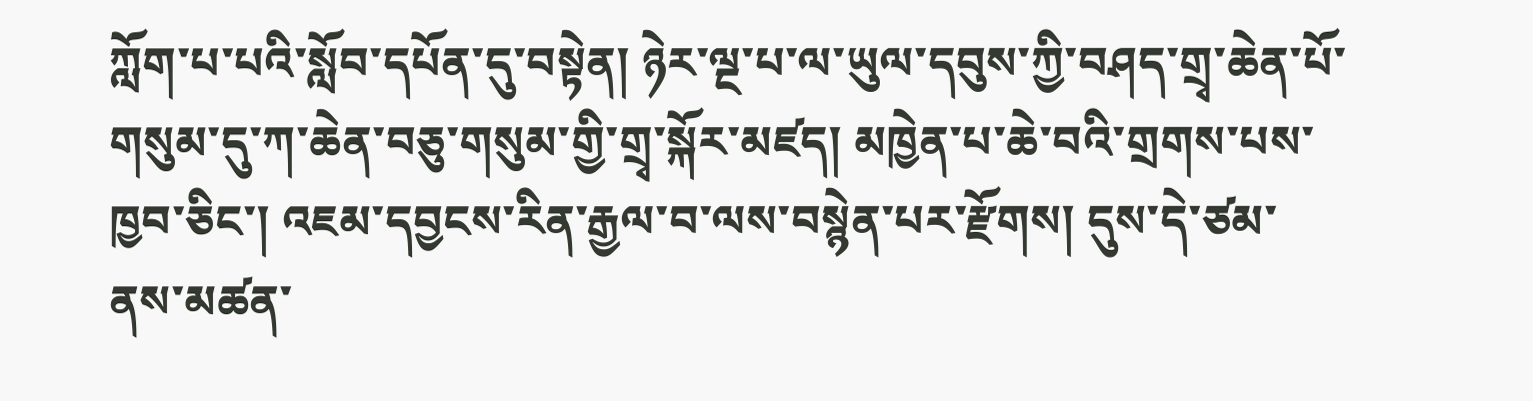ཀློག་པ་པའི་སློབ་དཔོན་དུ་བསྟེན། ཉེར་ལྔ་པ་ལ་ཡུལ་དབུས་ཀྱི་བཤད་གྲྭ་ཆེན་པོ་གསུམ་དུ་ཀ་ཆེན་བཅུ་གསུམ་གྱི་གྲྭ་སྐོར་མཛད། མཁྱེན་པ་ཆེ་བའི་གྲགས་པས་ཁྱབ་ཅིང་། འཇམ་དབྱངས་རིན་རྒྱལ་བ་ལས་བསྙེན་པར་རྫོགས། དུས་དེ་ཙམ་ནས་མཚན་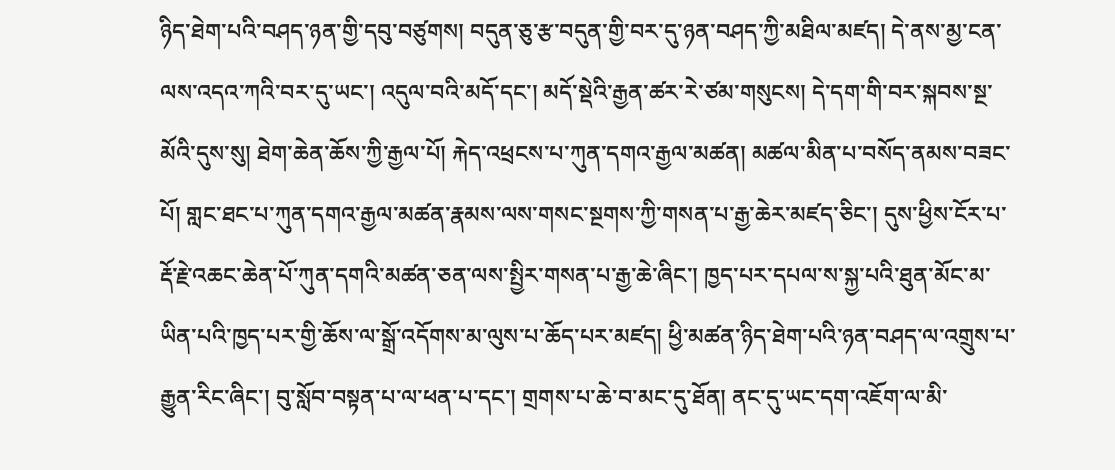ཉིད་ཐེག་པའི་བཤད་ཉན་གྱི་དབུ་བཙུགས། བདུན་ཅུ་རྩ་བདུན་གྱི་བར་དུ་ཉན་བཤད་ཀྱི་མཐིལ་མཛད། དེ་ནས་མྱ་ངན་ལས་འདའ་ཀའི་བར་དུ་ཡང་། འདུལ་བའི་མདོ་དང་། མདོ་སྡེའི་རྒྱན་ཚར་རེ་ཙམ་གསུངས། དེ་དག་གི་བར་སྐབས་སྔ་མོའི་དུས་སུ། ཐེག་ཆེན་ཆོས་ཀྱི་རྒྱལ་པོ། རྐེད་འཕྲངས་པ་ཀུན་དགའ་རྒྱལ་མཚན། མཚལ་མིན་པ་བསོད་ནམས་བཟང་པོ། གླང་ཐང་པ་ཀུན་དགའ་རྒྱལ་མཚན་རྣམས་ལས་གསང་སྔགས་ཀྱི་གསན་པ་རྒྱ་ཆེར་མཛད་ཅིང་། དུས་ཕྱིས་ངོར་པ་རྡོ་རྗེ་འཆང་ཆེན་པོ་ཀུན་དགའི་མཚན་ཅན་ལས་སྤྱིར་གསན་པ་རྒྱ་ཆེ་ཞིང་། ཁྱད་པར་དཔལ་ས་སྐྱ་པའི་ཐུན་མོང་མ་ཡིན་པའི་ཁྱད་པར་གྱི་ཆོས་ལ་སྒྲོ་འདོགས་མ་ལུས་པ་ཆོད་པར་མཛད། ཕྱི་མཚན་ཉིད་ཐེག་པའི་ཉན་བཤད་ལ་འགྲུས་པ་རྒྱུན་རིང་ཞིང་། བུ་སློབ་བསྟན་པ་ལ་ཕན་པ་དང་། གྲགས་པ་ཆེ་བ་མང་དུ་ཐོན། ནང་དུ་ཡང་དག་འཇོག་ལ་མི་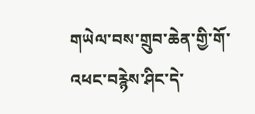གཡེལ་བས་གྲུབ་ཆེན་གྱི་གོ་འཕང་བརྙེས་ཤིང་དེ་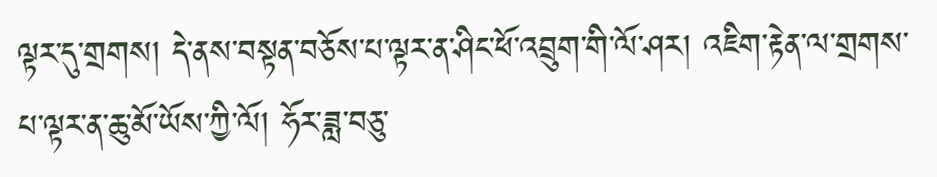ལྟར་དུ་གྲགས། དེ་ནས་བསྟན་བཅོས་པ་ལྟར་ན་ཤིང་ཕོ་འབྲུག་གི་ལོ་ཤར། འཇིག་རྟེན་ལ་གྲགས་པ་ལྟར་ན་ཆུ་མོ་ཡོས་ཀྱི་ལོ། ཧོར་ཟླ་བཅུ་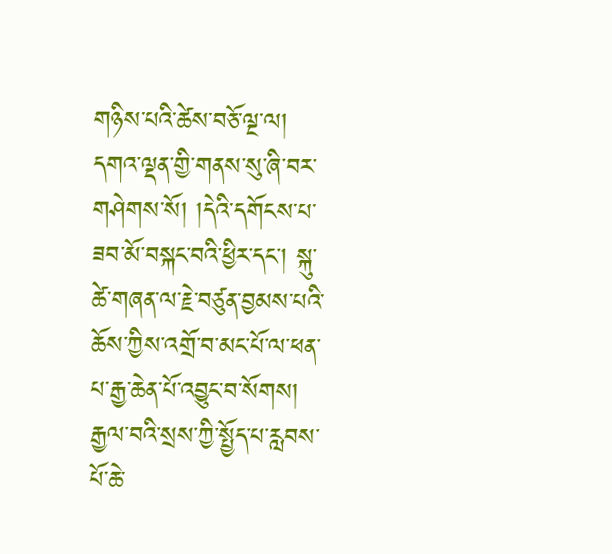གཉིས་པའི་ཚེས་བཅོ་ལྔ་ལ། དགའ་ལྡན་གྱི་གནས་སུ་ཞི་བར་གཤེགས་སོ། །དེའི་དགོངས་པ་ཟབ་མོ་བསྐང་བའི་ཕྱིར་དང་། སྐུ་ཚེ་གཞན་ལ་རྗེ་བཙུན་བྱམས་པའི་ཆོས་ཀྱིས་འགྲོ་བ་མང་པོ་ལ་ཕན་པ་རྒྱ་ཆེན་པོ་འབྱུང་བ་སོགས། རྒྱལ་བའི་སྲས་ཀྱི་སྤྱོད་པ་རླབས་པོ་ཆེ་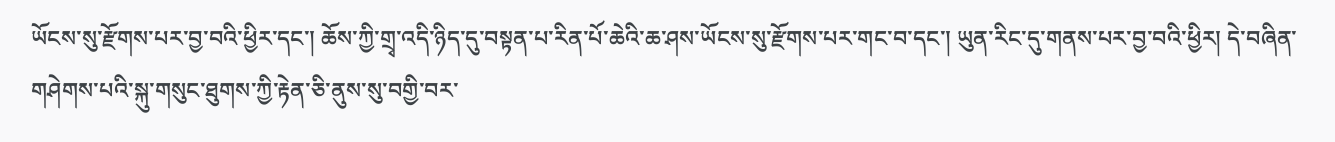ཡོངས་སུ་རྫོགས་པར་བྱ་བའི་ཕྱིར་དང་། ཆོས་ཀྱི་གྲྭ་འདི་ཉིད་དུ་བསྟན་པ་རིན་པོ་ཆེའི་ཆ་ཤས་ཡོངས་སུ་རྫོགས་པར་གང་བ་དང་། ཡུན་རིང་དུ་གནས་པར་བྱ་བའི་ཕྱིར། དེ་བཞིན་གཤེགས་པའི་སྐུ་གསུང་ཐུགས་ཀྱི་རྟེན་ཅི་ནུས་སུ་བགྱི་བར་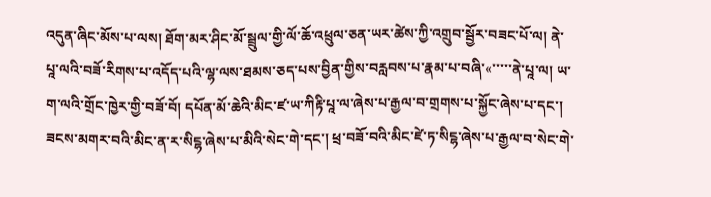འདུན་ཞིང་མོས་པ་ལས། ཐོག་མར་ཤིང་མོ་སྦྲུལ་གྱི་ལོ་ཆོ་འཕྲུལ་ཅན་ཡར་ཚེས་ཀྱི་འགྲུབ་སྦྱོར་བཟང་པོ་ལ། ནེ་པཱ་ལའི་བཟོ་རིགས་པ་འདོད་པའི་ལྷ་ལས་ཐམས་ཅད་པས་བྱིན་གྱིས་བརླབས་པ་རྣམ་པ་བཞི་«་་་་་ནེ་པཱ་ལ། ཡ་ག་ལའི་གྲོང་ཁྱེར་གྱི་བཟོ་བོ། དཔོན་མོ་ཆེའི་མིང་ཛ་ཡ་ཀིརྟི་པཱ་ལ་ཞེས་པ་རྒྱལ་བ་གྲགས་པ་སྐྱོང་ཞེས་པ་དང་། ཟངས་མགར་བའི་མིང་ན་ར་སིངྷ་ཞེས་པ་མིའི་སེང་གེ་དང་། ཕྲ་བཟོ་བའི་མིང་ཛེ་ཏ་སིངྷ་ཞེས་པ་རྒྱལ་བ་སེང་གེ་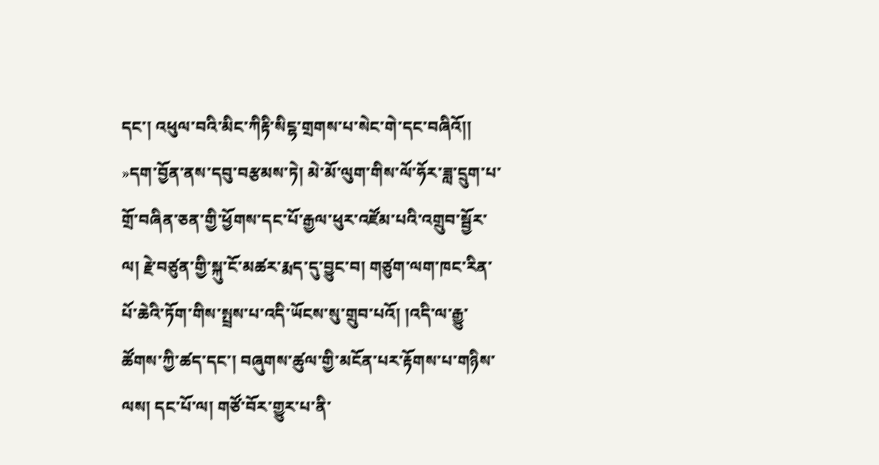དང་། འཕུལ་བའི་མིང་ཀིརྟི་སིངྷ་གྲགས་པ་སེང་གེ་དང་བཞིའོ།། »དག་བྱོན་ནས་དབུ་བརྩམས་ཏེ། མེ་མོ་ལུག་གིས་ལོ་ཧོར་ཟླ་དྲུག་པ་གྲོ་བཞིན་ཅན་གྱི་ཕྱོགས་དང་པོ་རྒྱལ་ཕུར་འཛོམ་པའི་འགྲུབ་སྦྱོར་ལ། རྗེ་བཙུན་གྱི་སྐུ་ངོ་མཚར་རྨད་དུ་བྱུང་བ། གཙུག་ལག་ཁང་རིན་པོ་ཆེའི་ཏོག་གིས་སྤྲས་པ་འདི་ཡོངས་སུ་གྲུབ་པའོ། །འདི་ལ་རྒྱུ་ཚོགས་ཀྱི་ཚད་དང་། བཞུགས་ཚུལ་གྱི་མངོན་པར་རྟོགས་པ་གཉིས་ལས། དང་པོ་ལ། གཙོ་བོར་གྱུར་པ་ནི་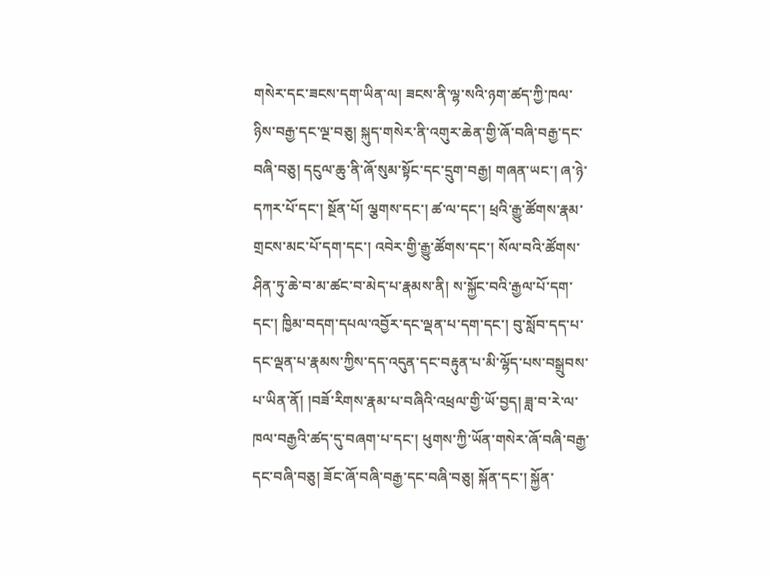གསེར་དང་ཟངས་དག་ཡིན་ལ། ཟངས་ནི་ལྷ་སའི་ཉག་ཚད་ཀྱི་ཁལ་ཉིས་བརྒྱ་དང་ལྔ་བཅུ། སྐུད་གསེར་ནི་འགུར་ཆེན་གྱི་ཞོ་བཞི་བརྒྱ་དང་བཞི་བཅུ། དངུལ་ཆུ་ནི་ཞོ་སུམ་སྟོང་དང་དྲུག་བརྒྱ། གཞན་ཡང་། ཞ་ཉེ་དཀར་པོ་དང་། སྔོན་པོ། ལྕགས་དང་། ཚ་ལ་དང་། ཕྲའི་རྒྱུ་ཚོགས་རྣམ་གྲངས་མང་པོ་དག་དང་། འབེར་གྱི་རྒྱུ་ཚོགས་དང་། སོལ་བའི་ཚོགས་ཤིན་ཏུ་ཆེ་བ་མ་ཚང་བ་མེད་པ་རྣམས་ནི། ས་སྐྱོང་བའི་རྒྱལ་པོ་དག་དང་། ཁྱིམ་བདག་དཔལ་འབྱོར་དང་ལྡན་པ་དག་དང་། བུ་སློབ་དད་པ་དང་ལྡན་པ་རྣམས་ཀྱིས་དད་འདུན་དང་བརྟུན་པ་མི་ལྷོད་པས་བསྒྲུབས་པ་ཡིན་ནོ། །བཟོ་རིགས་རྣམ་པ་བཞིའི་འཕྲལ་གྱི་ཡོ་བྱད། ཟླ་བ་རེ་ལ་ཁལ་བརྒྱའི་ཚད་དུ་བཞག་པ་དང་། ཕུགས་ཀྱི་ཡོན་གསེར་ཞོ་བཞི་བརྒྱ་དང་བཞི་བཅུ། ཟོང་ཞོ་བཞི་བརྒྱ་དང་བཞི་བཅུ། སྐོན་དང་། སྐྱོན་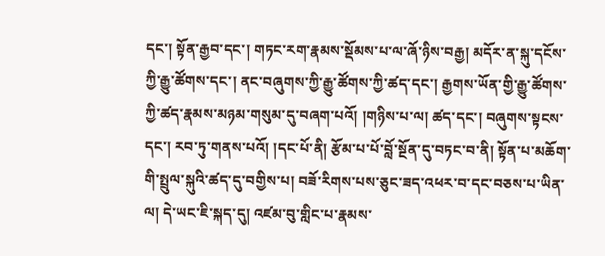དང་། སྟོན་རྒྱབ་དང་། གཏང་རག་རྣམས་སྡོམས་པ་ལ་ཞོ་ཉིས་བརྒྱ། མདོར་ན་སྐུ་དངོས་ཀྱི་རྒྱུ་ཚོགས་དང་། ནང་བཞུགས་ཀྱི་རྒྱུ་ཚོགས་ཀྱི་ཚད་དང་། རྒྱགས་ཡོན་གྱི་རྒྱུ་ཚོགས་ཀྱི་ཚད་རྣམས་མཉམ་གསུམ་དུ་བཞག་པའོ། །གཉིས་པ་ལ། ཚད་དང་། བཞུགས་སྟངས་དང་། རབ་ཏུ་གནས་པའོ། །དང་པོ་ནི། རྩོམ་པ་པོ་བློ་སྔོན་དུ་བཏང་བ་ནི། སྟོན་པ་མཆོག་གི་སྤྲུལ་སྐུའི་ཚད་དུ་བགྱིས་པ། བཟོ་རིགས་པས་ཅུང་ཟད་འཕར་བ་དང་བཅས་པ་ཡིན་ལ། དེ་ཡང་ཇི་སྐད་དུ། འཛམ་བུ་གླིང་པ་རྣམས་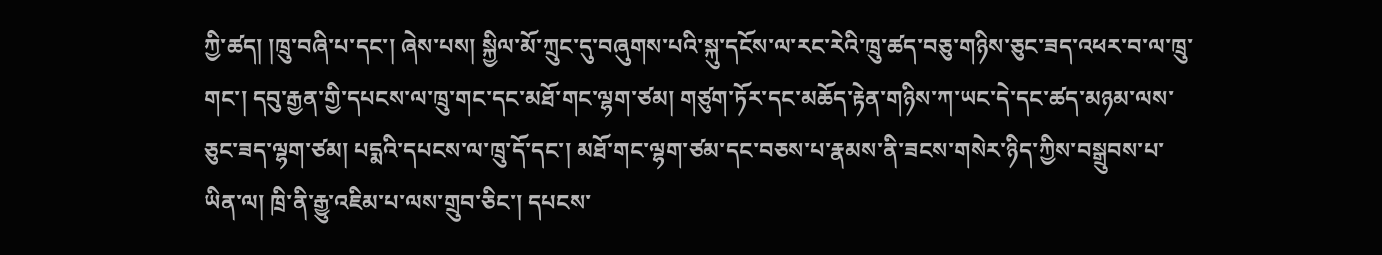ཀྱི་ཚད། །ཁྲུ་བཞི་པ་དང་། ཞེས་པས། སྐྱིལ་མོ་ཀྲུང་དུ་བཞུགས་པའི་སྐུ་དངོས་ལ་རང་རེའི་ཁྲུ་ཚད་བཅུ་གཉིས་ཅུང་ཟད་འཕར་བ་ལ་ཁྲུ་གང་། དབུ་རྒྱན་གྱི་དཔངས་ལ་ཁྲུ་གང་དང་མཐོ་གང་ལྷག་ཙམ། གཙུག་ཏོར་དང་མཆོད་རྟེན་གཉིས་ཀ་ཡང་དེ་དང་ཚད་མཉམ་ལས་ཅུང་ཟད་ལྷག་ཙམ། པདྨའི་དཔངས་ལ་ཁྲུ་དོ་དང་། མཐོ་གང་ལྷག་ཙམ་དང་བཅས་པ་རྣམས་ནི་ཟངས་གསེར་ཉིད་ཀྱིས་བསྒྲུབས་པ་ཡིན་ལ། ཁྲི་ནི་རྒྱུ་འཇིམ་པ་ལས་གྲུབ་ཅིང་། དཔངས་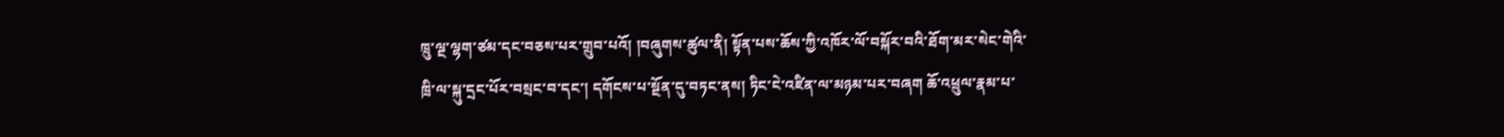ཁྲུ་ལྔ་ལྷག་ཙམ་དང་བཅས་པར་གྲུབ་པའོ། །བཞུགས་ཚུལ་ནི། སྟོན་པས་ཆོས་ཀྱི་འཁོར་ལོ་བསྐོར་བའི་ཐོག་མར་སེང་གེའི་ཁྲི་ལ་སྐུ་དྲང་པོར་བསྲང་བ་དང་། དགོངས་པ་སྔོན་དུ་བཏང་ནས། ཏིང་ངེ་འཛིན་ལ་མཉམ་པར་བཞག ཆོ་འཕྲུལ་རྣམ་པ་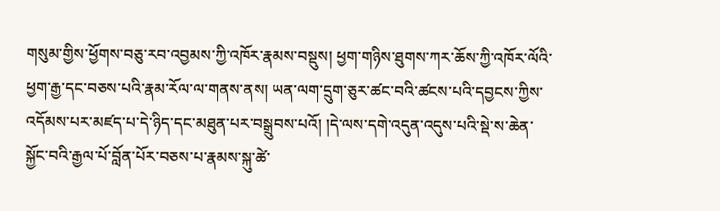གསུམ་གྱིས་ཕྱོགས་བཅུ་རབ་འབྱམས་ཀྱི་འཁོར་རྣམས་བསྡུས། ཕྱག་གཉིས་ཐུགས་ཀར་ཆོས་ཀྱི་འཁོར་ལོའི་ཕྱག་རྒྱ་དང་བཅས་པའི་རྣམ་རོལ་ལ་གནས་ནས། ཡན་ལག་དྲུག་ཅུར་ཚང་བའི་ཚངས་པའི་དབྱངས་ཀྱིས་འདོམས་པར་མཛད་པ་དེ་ཉིད་དང་མཐུན་པར་བསྒྲུབས་པའོ། །དེ་ལས་དགེ་འདུན་འདུས་པའི་སྡེ་ས་ཆེན་སྐྱོང་བའི་རྒྱལ་པོ་བློན་པོར་བཅས་པ་རྣམས་སྐུ་ཚེ་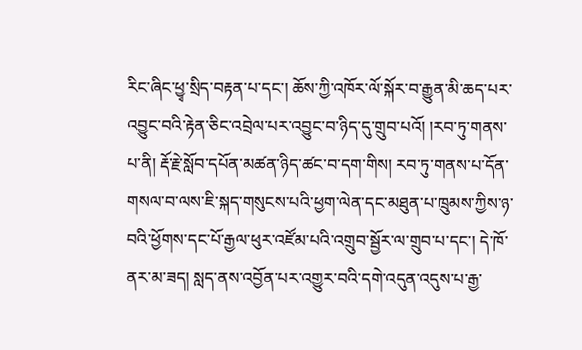རིང་ཞིང་ཕྱྭ་སྲིད་བརྟན་པ་དང་། ཆོས་ཀྱི་འཁོར་ལོ་སྐོར་བ་རྒྱུན་མི་ཆད་པར་འབྱུང་བའི་རྟེན་ཅིང་འབྲེལ་པར་འབྱུང་བ་ཉིད་དུ་གྲུབ་པའོ། །རབ་ཏུ་གནས་པ་ནི། རྡོ་རྗེ་སློབ་དཔོན་མཚན་ཉིད་ཚང་བ་དག་གིས། རབ་ཏུ་གནས་པ་དོན་གསལ་བ་ལས་ཇི་སྐད་གསུངས་པའི་ཕྱག་ལེན་དང་མཐུན་པ་ཁྲུམས་ཀྱིས་ཉ་བའི་ཕྱོགས་དང་པོ་རྒྱལ་ཕུར་འཛོམ་པའི་འགྲུབ་སྦྱོར་ལ་གྲུབ་པ་དང་། དེ་ཁོ་ནར་མ་ཟད། སླད་ནས་འབྱོན་པར་འགྱུར་བའི་དགེ་འདུན་འདུས་པ་རྒྱ་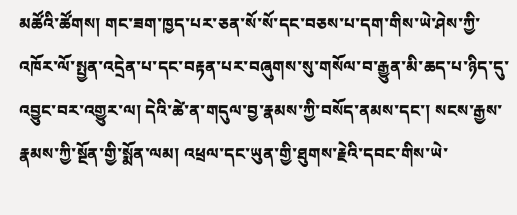མཚོའི་ཚོགས། གང་ཟག་ཁྱད་པར་ཅན་སོ་སོ་དང་བཅས་པ་དག་གིས་ཡེ་ཤེས་ཀྱི་འཁོར་ལོ་སྤྱན་འདྲེན་པ་དང་བརྟན་པར་བཞུགས་སུ་གསོལ་བ་རྒྱུན་མི་ཆད་པ་ཉིད་དུ་འབྱུང་བར་འགྱུར་ལ། དེའི་ཚེ་ན་གདུལ་བྱ་རྣམས་ཀྱི་བསོད་ནམས་དང་། སངས་རྒྱས་རྣམས་ཀྱི་སྔོན་གྱི་སྨོན་ལམ། འཕྲལ་དང་ཡུན་གྱི་ཐུགས་རྗེའི་དབང་གིས་ཡེ་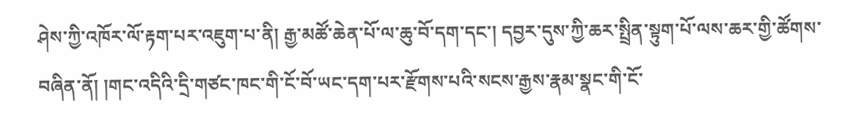ཤེས་ཀྱི་འཁོར་ལོ་རྟག་པར་འཇུག་པ་ནི། རྒྱ་མཚོ་ཆེན་པོ་ལ་ཆུ་བོ་དག་དང་། དབྱར་དུས་ཀྱི་ཆར་སྤྲིན་སྟུག་པོ་ལས་ཆར་གྱི་ཚོགས་བཞིན་ནོ། །གང་འདིའི་དྲི་གཙང་ཁང་གི་ངོ་བོ་ཡང་དག་པར་རྫོགས་པའི་སངས་རྒྱས་རྣམ་སྣང་གི་ངོ་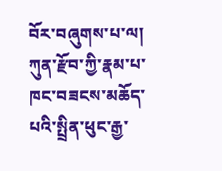བོར་བཞུགས་པ་ལ། ཀུན་རྫོབ་ཀྱི་རྣམ་པ་ཁང་བཟངས་མཆོད་པའི་སྤྲིན་ཕུང་རྒྱ་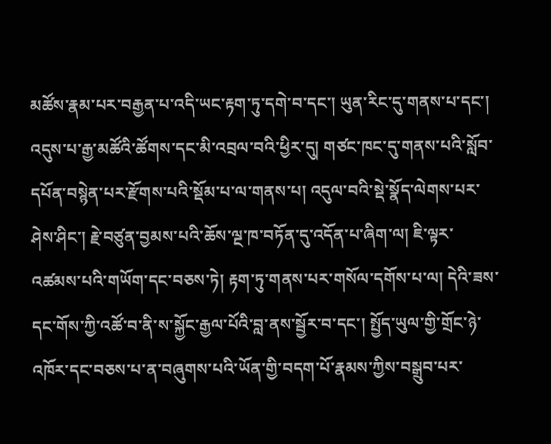མཚོས་རྣམ་པར་བརྒྱན་པ་འདི་ཡང་རྟག་ཏུ་དགེ་བ་དང་། ཡུན་རིང་དུ་གནས་པ་དང་། འདུས་པ་རྒྱ་མཚོའི་ཚོགས་དང་མི་འབྲལ་བའི་ཕྱིར་དུ། གཙང་ཁང་དུ་གནས་པའི་སློབ་དཔོན་བསྙེན་པར་རྫོགས་པའི་སྡོམ་པ་ལ་གནས་པ། འདུལ་བའི་སྡེ་སྣོད་ལེགས་པར་ཤེས་ཤིང་། རྗེ་བཙུན་བྱམས་པའི་ཆོས་ལྔ་ཁ་བཏོན་དུ་འདོན་པ་ཞིག་ལ། ཇི་ལྟར་འཚམས་པའི་གཡོག་དང་བཅས་ཏེ། རྟག་ཏུ་གནས་པར་གསོལ་དགོས་པ་ལ། དེའི་ཟས་དང་གོས་ཀྱི་འཚོ་བ་ནི་ས་སྐྱོང་རྒྱལ་པོའི་བླ་ནས་སྦྱོར་བ་དང་། སྤྱོད་ཡུལ་གྱི་གྲོང་ཉེ་འཁོར་དང་བཅས་པ་ན་བཞུགས་པའི་ཡོན་གྱི་བདག་པོ་རྣམས་ཀྱིས་བསྒྲུབ་པར་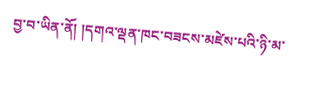བྱ་བ་ཡིན་ནོ། །དགའ་ལྡན་ཁང་བཟངས་མཛེས་པའི་ཉི་མ་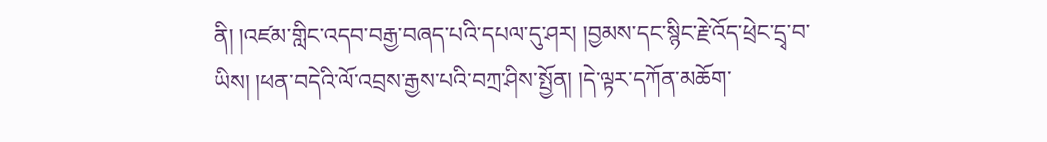ནི། །འཛམ་གླིང་འདབ་བརྒྱ་བཞད་པའི་དཔལ་དུ་ཤར། །བྱམས་དང་སྙིང་རྗེ་འོད་ཕྲེང་དྲྭ་བ་ཡིས། །ཕན་བདེའི་ལོ་འབྲས་རྒྱས་པའི་བཀྲ་ཤིས་སྤྱོན། །དེ་ལྟར་དཀོན་མཆོག་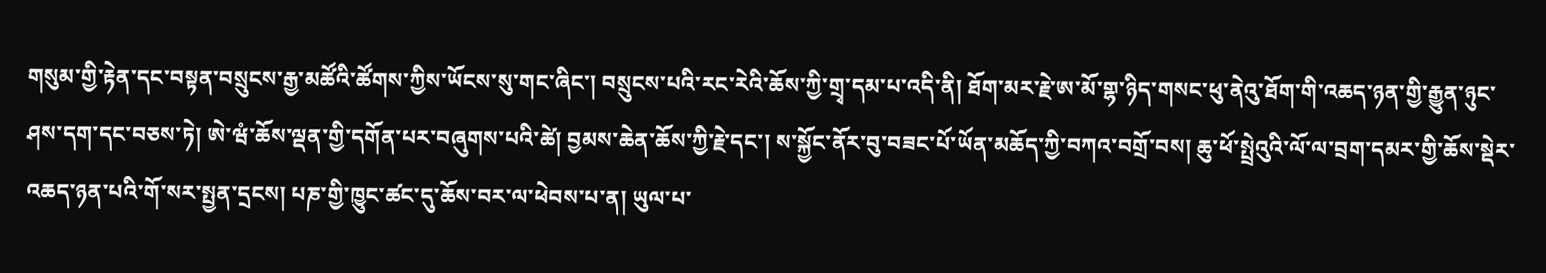གསུམ་གྱི་རྟེན་དང་བསྟན་བསྲུངས་རྒྱ་མཚོའི་ཚོགས་ཀྱིས་ཡོངས་སུ་གང་ཞིང་། བསྲུངས་པའི་རང་རེའི་ཆོས་ཀྱི་གྲྭ་དམ་པ་འདི་ནི། ཐོག་མར་རྗེ་ཨ་མོ་གྷ་ཉིད་གསང་ཕུ་ནེའུ་ཐོག་གི་འཆད་ཉན་གྱི་རྒྱུན་ཉུང་ཤས་དག་དང་བཅས་ཏེ། ཨེ་ཝཾ་ཆོས་ལྡན་གྱི་དགོན་པར་བཞུགས་པའི་ཚེ། བྱམས་ཆེན་ཆོས་ཀྱི་རྗེ་དང་། ས་སྐྱོང་ནོར་བུ་བཟང་པོ་ཡོན་མཆོད་ཀྱི་བཀའ་བགྲོ་བས། ཆུ་ཕོ་སྤྲེའུའི་ལོ་ལ་བྲག་དམར་གྱི་ཆོས་སྡེར་འཆད་ཉན་པའི་གོ་སར་སྤྱན་དྲངས། པཎ་གྱི་ཁྱུང་ཚང་དུ་ཆོས་བར་ལ་ཕེབས་པ་ན། ཡུལ་པ་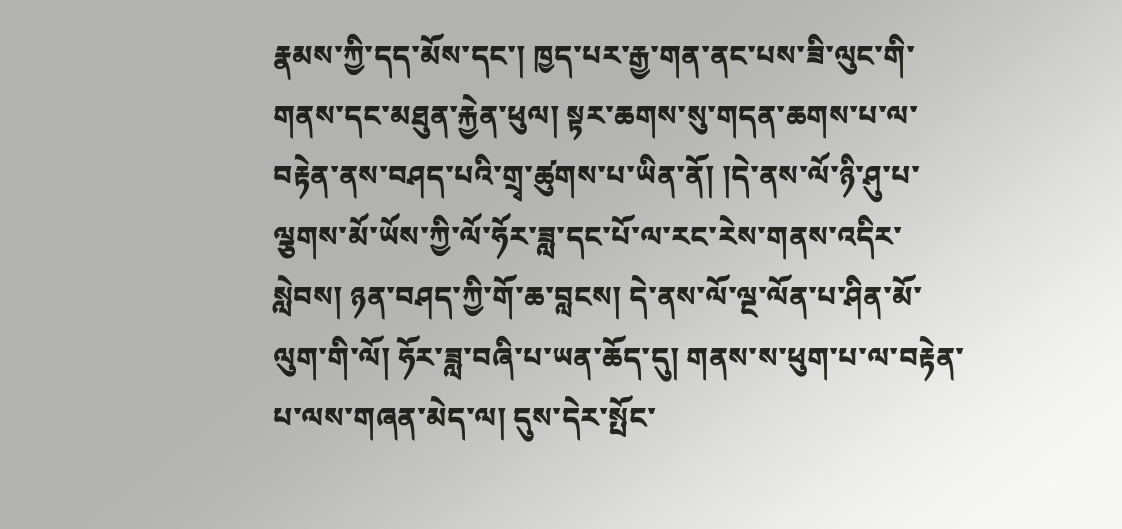རྣམས་ཀྱི་དད་མོས་དང་། ཁྱད་པར་རྒྱ་གན་ནང་པས་ཟི་ལུང་གི་གནས་དང་མཐུན་རྐྱེན་ཕུལ། སྟར་ཆགས་སུ་གདན་ཆགས་པ་ལ་བརྟེན་ནས་བཤད་པའི་གྲྭ་ཚུགས་པ་ཡིན་ནོ། །དེ་ནས་ལོ་ཉི་ཤུ་པ་ལྕགས་མོ་ཡོས་ཀྱི་ལོ་ཧོར་ཟླ་དང་པོ་ལ་རང་རེས་གནས་འདིར་སླེབས། ཉན་བཤད་ཀྱི་གོ་ཆ་བླངས། དེ་ནས་ལོ་ལྔ་ལོན་པ་ཤིན་མོ་ལུག་གི་ལོ། ཧོར་ཟླ་བཞི་པ་ཡན་ཆོད་དུ། གནས་ས་ཕུག་པ་ལ་བརྟེན་པ་ལས་གཞན་མེད་ལ། དུས་དེར་སྤོང་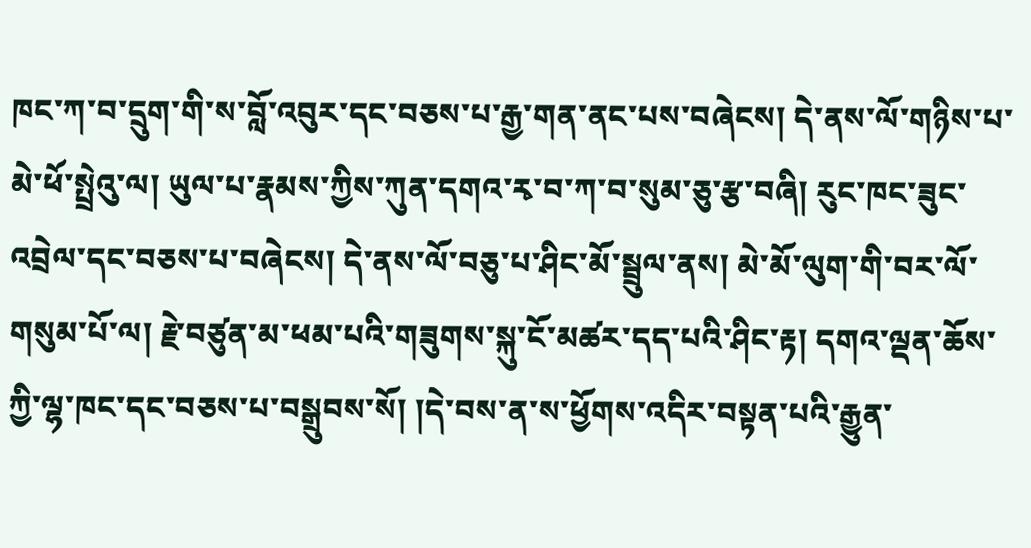ཁང་ཀ་བ་དྲུག་གི་ས་བློ་འབུར་དང་བཅས་པ་རྒྱ་གན་ནང་པས་བཞེངས། དེ་ནས་ལོ་གཉིས་པ་མེ་ཕོ་སྤྲེའུ་ལ། ཡུལ་པ་རྣམས་ཀྱིས་ཀུན་དགའ་རྭ་བ་ཀ་བ་སུམ་ཅུ་རྩ་བཞི། རུང་ཁང་ཟུང་འབྲེལ་དང་བཅས་པ་བཞེངས། དེ་ནས་ལོ་བཅུ་པ་ཤིང་མོ་སྦྲུལ་ནས། མེ་མོ་ལུག་གི་བར་ལོ་གསུམ་པོ་ལ། རྗེ་བཙུན་མ་ཕམ་པའི་གཟུགས་སྐུ་ངོ་མཚར་དད་པའི་ཤིང་རྟ། དགའ་ལྡན་ཆོས་ཀྱི་ལྷ་ཁང་དང་བཅས་པ་བསྒྲུབས་སོ། །དེ་བས་ན་ས་ཕྱོགས་འདིར་བསྟན་པའི་རྒྱུན་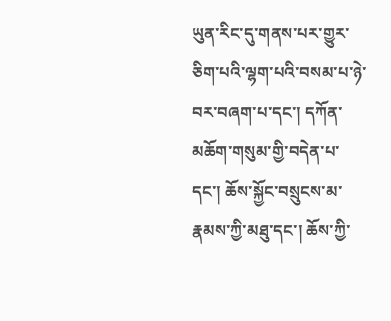ཡུན་རིང་དུ་གནས་པར་གྱུར་ཅིག་པའི་ལྷག་པའི་བསམ་པ་ཉེ་བར་བཞག་པ་དང་། དཀོན་མཆོག་གསུམ་གྱི་བདེན་པ་དང་། ཆོས་སྐྱོང་བསྲུངས་མ་རྣམས་ཀྱི་མཐུ་དང་། ཆོས་ཀྱི་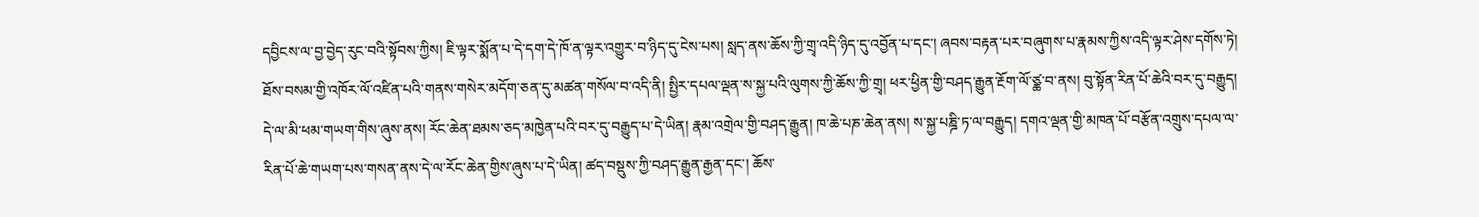དབྱིངས་ལ་བྱ་བྱེད་རུང་བའི་སྟོབས་ཀྱིས། ཇི་ལྟར་སྨོན་པ་དེ་དག་དེ་ཁོ་ན་ལྟར་འགྱུར་བ་ཉིད་དུ་ངེས་པས། སླད་ནས་ཆོས་ཀྱི་གྲྭ་འདི་ཉིད་དུ་འབྱོན་པ་དང་། ཞབས་བརྟན་པར་བཞུགས་པ་རྣམས་ཀྱིས་འདི་ལྟར་ཤེས་དགོས་ཏེ། ཐོས་བསམ་གྱི་འཁོར་ལོ་འཛིན་པའི་གནས་གསེར་མདོག་ཅན་དུ་མཚན་གསོལ་བ་འདི་ནི། སྤྱིར་དཔལ་ལྡན་ས་སྐྱ་པའི་ལུགས་ཀྱི་ཆོས་ཀྱི་གྲྭ། ཕར་ཕྱིན་གྱི་བཤད་རྒྱུན་རྔོག་ལོ་ཙྪ་བ་ནས། བུ་སྟོན་རིན་པོ་ཆེའི་བར་དུ་བརྒྱུད། དེ་ལ་མི་ཕམ་གཡག་གིས་ཞུས་ནས། རོང་ཆེན་ཐམས་ཅད་མཁྱེན་པའི་བར་དུ་བརྒྱུད་པ་དེ་ཡིན། རྣམ་འགྲེལ་གྱི་བཤད་རྒྱུན། ཁ་ཆེ་པཎ་ཆེན་ནས། ས་སྐྱ་པཎྜི་ཏ་ལ་བརྒྱུད། དགའ་ལྡན་གྱི་མཁན་པོ་བརྩོན་འགྲུས་དཔལ་ལ་རིན་པོ་ཆེ་གཡག་པས་གསན་ནས་དེ་ལ་རོང་ཆེན་གྱིས་ཞུས་པ་དེ་ཡིན། ཚད་བསྡུས་ཀྱི་བཤད་རྒྱུན་རྒྱན་དང་། ཆོས་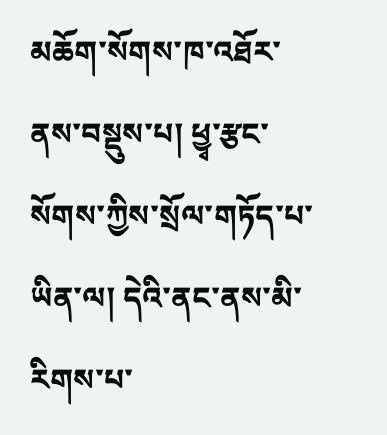མཆོག་སོགས་ཁ་འཐོར་ནས་བསྡུས་པ། ཕྱྭ་རྩང་སོགས་ཀྱིས་སྲོལ་གཏོད་པ་ཡིན་ལ། དེའི་ནང་ནས་མི་རིགས་པ་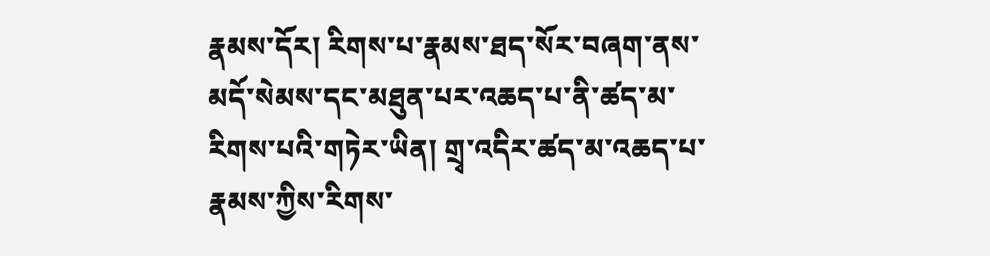རྣམས་དོར། རིགས་པ་རྣམས་ཐད་སོར་བཞག་ནས་མདོ་སེམས་དང་མཐུན་པར་འཆད་པ་ནི་ཚད་མ་རིགས་པའི་གཏེར་ཡིན། གྲྭ་འདིར་ཚད་མ་འཆད་པ་རྣམས་ཀྱིས་རིགས་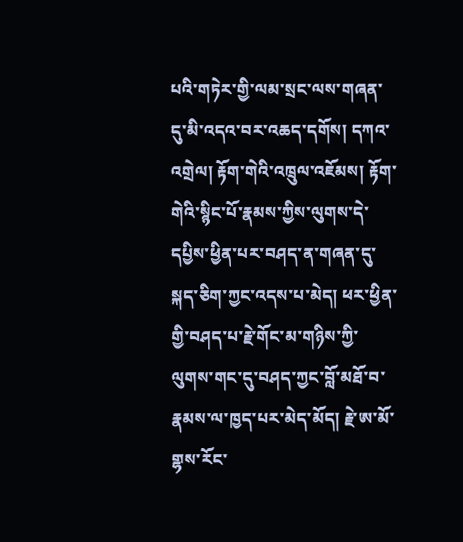པའི་གཏེར་གྱི་ལམ་སྲང་ལས་གཞན་དུ་མི་འདའ་བར་འཆད་དགོས། དཀའ་འགྲེལ། རྟོག་གེའི་འཁྲུལ་འཇོམས། རྟོག་གེའི་སྙིང་པོ་རྣམས་ཀྱིས་ལུགས་དེ་དཔྱིས་ཕྱིན་པར་བཤད་ན་གཞན་དུ་སྐད་ཅིག་ཀྱང་འདས་པ་མེད། ཕར་ཕྱིན་གྱི་བཤད་པ་རྗེ་གོང་མ་གཉིས་ཀྱི་ལུགས་གང་དུ་བཤད་ཀྱང་བློ་མཐོ་བ་རྣམས་ལ་ཁྱད་པར་མེད་མོད། རྗེ་ཨ་མོ་གྷས་རོང་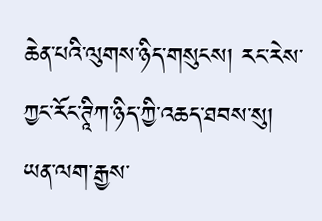ཆེན་པའི་ལུགས་ཉིད་གསུངས། རང་རེས་ཀྱང་རོང་ཊཱིཀ་ཉིད་ཀྱི་འཆད་ཐབས་སུ། ཡན་ལག་རྒྱས་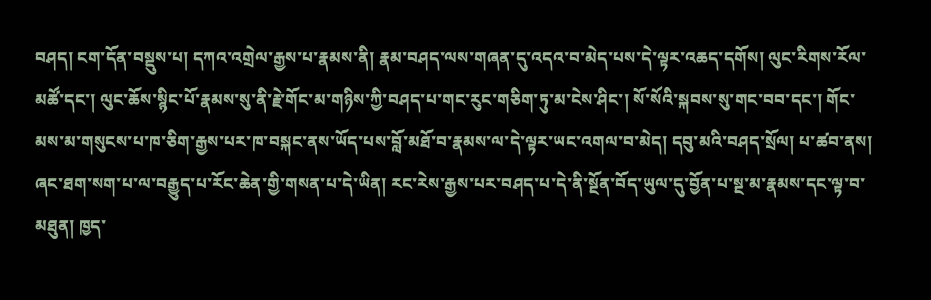བཤད། ངག་དོན་བསྡུས་པ། དཀའ་འགྲེལ་རྒྱས་པ་རྣམས་ནི། རྣམ་བཤད་ལས་གཞན་དུ་འདའ་བ་མེད་པས་དེ་ལྟར་འཆད་དགོས། ལུང་རིགས་རོལ་མཚོ་དང་། ལུང་ཆོས་སྙིང་པོ་རྣམས་སུ་ནི་རྗེ་གོང་མ་གཉིས་ཀྱི་བཤད་པ་གང་རུང་གཅིག་ཏུ་མ་ངེས་ཤིང་། སོ་སོའི་སྐབས་སུ་གང་བབ་དང་། གོང་མས་མ་གསུངས་པ་ཁ་ཅིག་རྒྱས་པར་ཁ་བསྐང་ནས་ཡོད་པས་བློ་མཐོ་བ་རྣམས་ལ་དེ་ལྟར་ཡང་འགལ་བ་མེད། དབུ་མའི་བཤད་སྲོལ། པ་ཚབ་ནས། ཞང་ཐག་སག་པ་ལ་བརྒྱུད་པ་རོང་ཆེན་གྱི་གསན་པ་དེ་ཡིན། རང་རེས་རྒྱས་པར་བཤད་པ་དེ་ནི་སྔོན་བོད་ཡུལ་དུ་བྱོན་པ་སྔ་མ་རྣམས་དང་ལྟ་བ་མཐུན། ཁྱད་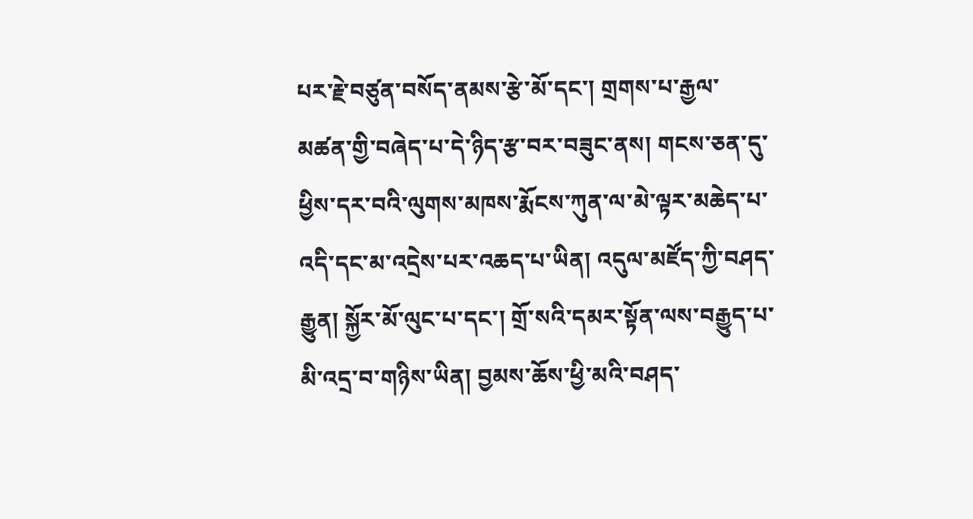པར་རྗེ་བཙུན་བསོད་ནམས་རྩེ་མོ་དང་། གྲགས་པ་རྒྱལ་མཚན་གྱི་བཞེད་པ་དེ་ཉིད་རྩ་བར་བཟུང་ནས། གངས་ཅན་དུ་ཕྱིས་དར་བའི་ལུགས་མཁས་རྨོངས་ཀུན་ལ་མེ་ལྟར་མཆེད་པ་འདི་དང་མ་འདྲེས་པར་འཆད་པ་ཡིན། འདུལ་མཛོད་ཀྱི་བཤད་རྒྱུན། སྐྱོར་མོ་ལུང་པ་དང་། གྲོ་སའི་དམར་སྟོན་ལས་བརྒྱུད་པ་མི་འདྲ་བ་གཉིས་ཡིན། བྱམས་ཆོས་ཕྱི་མའི་བཤད་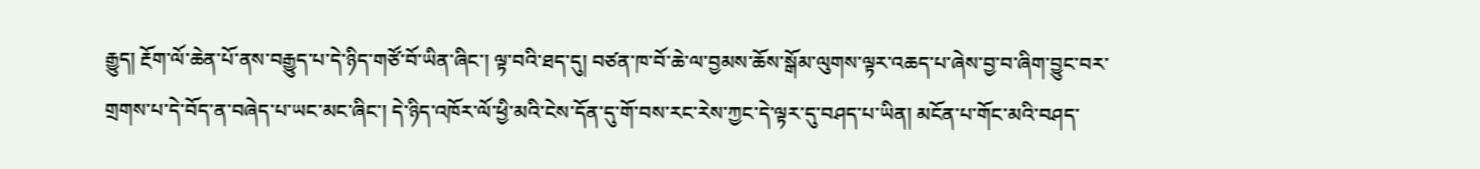རྒྱུད། རྔོག་ལོ་ཆེན་པོ་ནས་བརྒྱུད་པ་དེ་ཉིད་གཙོ་བོ་ཡིན་ཞིང་། ལྟ་བའི་ཐད་དུ། བཙན་ཁ་བོ་ཆེ་ལ་བྱམས་ཆོས་སྒོམ་ལུགས་ལྟར་འཆད་པ་ཞེས་བྱ་བ་ཞིག་བྱུང་བར་གྲགས་པ་དེ་བོད་ན་བཞེད་པ་ཡང་མང་ཞིང་། དེ་ཉིད་འཁོར་ལོ་ཕྱི་མའི་ངེས་དོན་དུ་གོ་བས་རང་རེས་ཀྱང་དེ་ལྟར་དུ་བཤད་པ་ཡིན། མངོན་པ་གོང་མའི་བཤད་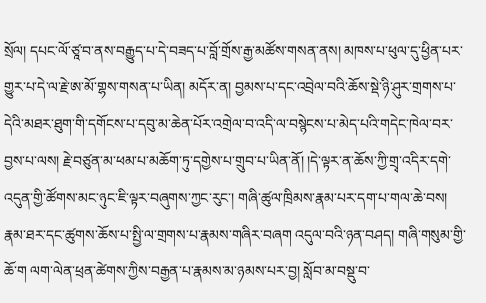སྲོལ། དཔང་ལོ་ཙཱ་བ་ནས་བརྒྱུད་པ་དེ་བཟད་པ་བློ་གྲོས་རྒྱ་མཚོས་གསན་ནས། མཁས་པ་ཕུལ་དུ་ཕྱིན་པར་གྱུར་པ་དེ་ལ་རྗེ་ཨ་མོ་གྷས་གསན་པ་ཡིན། མདོར་ན། བྱམས་པ་དང་འབྲེལ་བའི་ཆོས་སྡེ་ཉི་ཤུར་གྲགས་པ་དེའི་མཐར་ཐུག་གི་དགོངས་པ་དབུ་མ་ཆེན་པོར་འགྲེལ་བ་འདི་ལ་བསྙེངས་པ་མེད་པའི་གདེང་ཁེལ་བར་བྱས་པ་ལས། རྗེ་བཙུན་མ་ཕམ་པ་མཆོག་ཏུ་དགྱེས་པ་གྲུབ་པ་ཡིན་ནོ། །དེ་ལྟར་ན་ཆོས་ཀྱི་གྲྭ་འདིར་དགེ་འདུན་གྱི་ཚོགས་མང་ཉུང་ཇི་ལྟར་བཞུགས་ཀྱང་རུང་། གཞི་ཚུལ་ཁྲིམས་རྣམ་པར་དག་པ་གལ་ཆེ་བས། རྣམ་ཐར་དང་ཚུགས་ཆོས་པ་སྤྱི་ལ་གྲགས་པ་རྣམས་གཞིར་བཞག འདུལ་བའི་ཉན་བཤད། གཞི་གསུམ་གྱི་ཆོ་ག ལག་ལེན་ཕྲན་ཚེགས་ཀྱིས་བརྒྱན་པ་རྣམས་མ་ཉམས་པར་བྱ། སློབ་མ་བསྡུ་བ་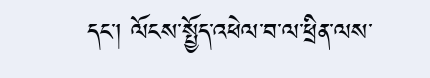དང་། ལོངས་སྤྱོད་འཕེལ་བ་ལ་ཕྲིན་ལས་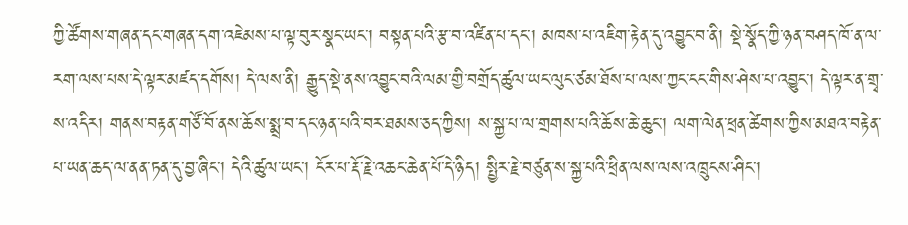ཀྱི་ཚོགས་གཞན་དང་གཞན་དག་འཇེམས་པ་ལྟ་བུར་སྣང་ཡང་། བསྟན་པའི་རྩ་བ་འཛིན་པ་དང་། མཁས་པ་འཇིག་རྟེན་དུ་འབྱུང་བ་ནི། སྡེ་སྣོད་ཀྱི་ཉན་བཤད་ཁོ་ན་ལ་རག་ལས་པས་དེ་ལྟར་མཛད་དགོས། དེ་ལས་ནི། རྒྱུད་སྡེ་ནས་འབྱུང་བའི་ལམ་གྱི་བགྲོད་ཚུལ་ཡང་ལུང་ཙམ་ཐོས་པ་ལས་ཀྱང་ངང་གིས་ཤེས་པ་འབྱུང་། དེ་ལྟར་ན་གྲྭ་ས་འདིར། གནས་བརྟན་གཙོ་བོ་ནས་ཆོས་སྨྲ་བ་དང་ཉན་པའི་བར་ཐམས་ཅད་ཀྱིས། ས་སྐྱ་པ་ལ་གྲགས་པའི་ཆོས་ཆེ་ཆུང་། ལག་ལེན་ཕྲན་ཚེགས་ཀྱིས་མཐའ་བརྟེན་པ་ཡན་ཆད་ལ་ནན་ཏན་དུ་བྱ་ཞིང་། དེའི་ཚུལ་ཡང་། ངོར་པ་རྡོ་རྗེ་འཆང་ཆེན་པོ་དེ་ཉིད། སྤྱིར་རྗེ་བཙུན་ས་སྐྱ་པའི་ཕྲིན་ལས་ལས་འཁྲུངས་ཤིང་།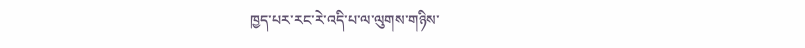ཁྱད་པར་རང་རེ་འདི་པ་ལ་ལུགས་གཉིས་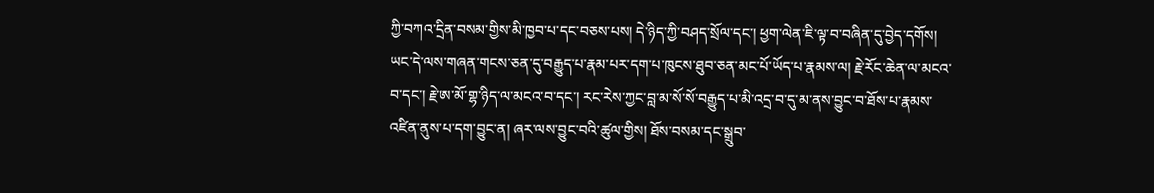ཀྱི་བཀའ་དྲིན་བསམ་གྱིས་མི་ཁྱབ་པ་དང་བཅས་པས། དེ་ཉིད་ཀྱི་བཤད་སྲོལ་དང་། ཕྱག་ལེན་ཇི་ལྟ་བ་བཞིན་དུ་བྱེད་དགོས། ཡང་དེ་ལས་གཞན་གངས་ཅན་དུ་བརྒྱུད་པ་རྣམ་པར་དག་པ་ཁུངས་ཐུབ་ཅན་མང་པོ་ཡོད་པ་རྣམས་ལ། རྗེ་རོང་ཆེན་ལ་མངའ་བ་དང་། རྗེ་ཨ་མོ་གྷ་ཉིད་ལ་མངའ་བ་དང་། རང་རེས་ཀྱང་བླ་མ་སོ་སོ་བརྒྱུད་པ་མི་འདྲ་བ་དུ་མ་ནས་བྱུང་བ་ཐོས་པ་རྣམས་འཛིན་ནུས་པ་དག་བྱུང་ན། ཞར་ལས་བྱུང་བའི་ཚུལ་གྱིས། ཐོས་བསམ་དང་སྒྲུབ་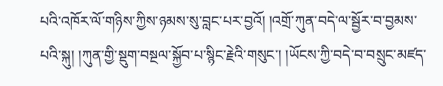པའི་འཁོར་ལོ་གཉིས་ཀྱིས་ཉམས་སུ་བླང་པར་བྱའོ། །འགྲོ་ཀུན་བདེ་ལ་སྦྱོར་བ་བྱམས་པའི་སྐུ། །ཀུན་གྱི་སྡུག་བསྔལ་སྐྱོབ་པ་སྙིང་རྗེའི་གསུང་། །ཡོངས་ཀྱི་བདེ་བ་བསྲུང་མཛད་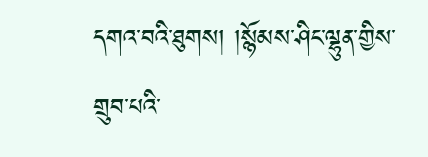དགའ་བའི་ཐུགས། །སྙོམས་ཤིང་ལྷུན་གྱིས་གྲུབ་པའི་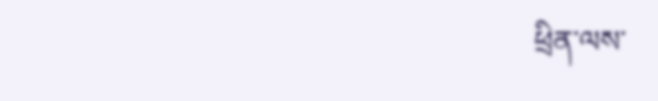ཕྲིན་ལས་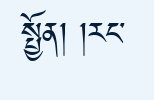སྤྱོན། །རང་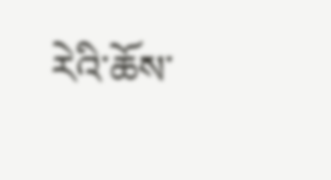རེའི་ཆོས་